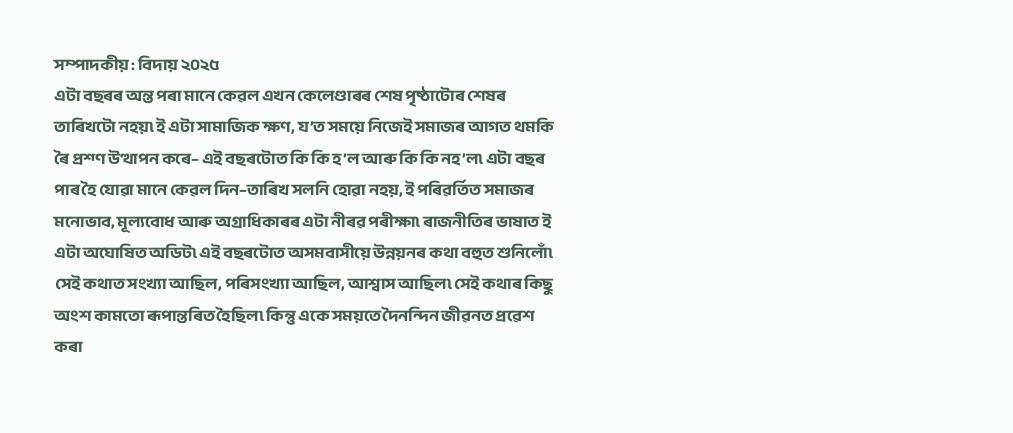সম্পাদকীয় : বিদায় ২০২৫
এটা বছৰৰ অন্ত পৰা মানে কেৱল এখন কেলেণ্ডাৰৰ শেষ পৃষ্ঠাটোৰ শেষৰ তাৰিখটো নহয়৷ ই এটা সামাজিক ক্ষণ, য’ত সময়ে নিজেই সমাজৰ আগত থমকি ৰৈ প্রশ্ণ উত্থাপন কৰে– এই বছৰটোত কি কি হ’ল আৰু কি কি নহ’ল৷ এটা বছৰ পাৰ হৈ যোৱা মানে কেৱল দিন–তাৰিখ সলনি হোৱা নহয়, ই পৰিৱর্তিত সমাজৰ মনোভাব, মূল্যবোধ আৰু অগ্রাধিকাৰৰ এটা নীৰৱ পৰীক্ষা৷ ৰাজনীতিৰ ভাষাত ই এটা অঘোষিত অডিট৷ এই বছৰটোত অসমবাসীয়ে উন্নয়নৰ কথা বহুত শুনিলোঁ৷ সেই কথাত সংখ্যা আছিল, পৰিসংখ্যা আছিল, আশ্বাস আছিল৷ সেই কথাৰ কিছু অংশ কামতো ৰূপান্তৰিত হৈছিল৷ কিন্তু একে সময়তে দৈনন্দিন জীৱনত প্রৱেশ কৰা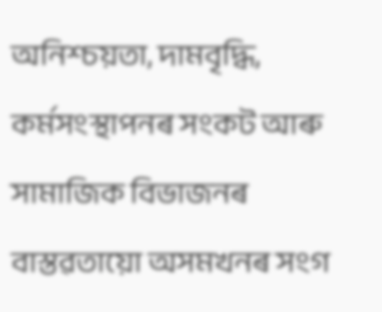অনিশ্চয়তা, দামবৃদ্ধি, কর্মসংস্থাপনৰ সংকট আৰু সামাজিক বিভাজনৰ বাস্তৱতায়ো অসমখনৰ সংগ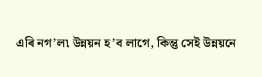এৰি নগ’ল৷ উন্নয়ন হ’ব লাগে, কিন্তু সেই উন্নয়নে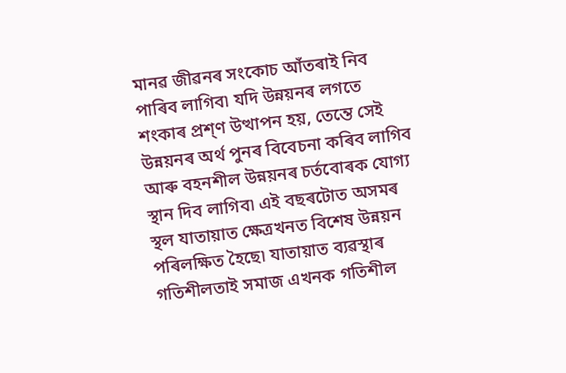মানৱ জীৱনৰ সংকোচ আঁতৰাই নিব পাৰিব লাগিব৷ যদি উন্নয়নৰ লগতে শংকাৰ প্রশ্ণ উত্থাপন হয়, তেন্তে সেই উন্নয়নৰ অর্থ পুনৰ বিবেচনা কৰিব লাগিব আৰু বহনশীল উন্নয়নৰ চর্তবোৰক যোগ্য স্থান দিব লাগিব৷ এই বছৰটোত অসমৰ স্থল যাতায়াত ক্ষেত্রখনত বিশেষ উন্নয়ন পৰিলক্ষিত হৈছে৷ যাতায়াত ব্যৱস্থাৰ গতিশীলতাই সমাজ এখনক গতিশীল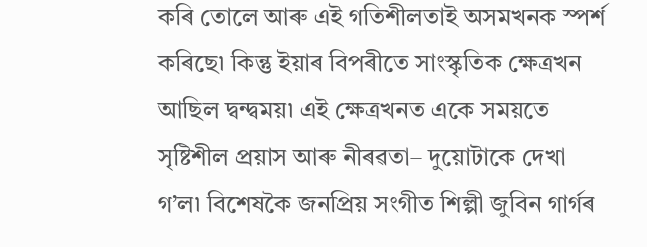কৰি তোলে আৰু এই গতিশীলতাই অসমখনক স্পর্শ কৰিছে৷ কিন্তু ইয়াৰ বিপৰীতে সাংস্কৃতিক ক্ষেত্রখন আছিল দ্বন্দ্বময়৷ এই ক্ষেত্রখনত একে সময়তে সৃষ্টিশীল প্রয়াস আৰু নীৰৱতা– দুয়োটাকে দেখা গ’ল৷ বিশেষকৈ জনপ্রিয় সংগীত শিল্পী জুবিন গার্গৰ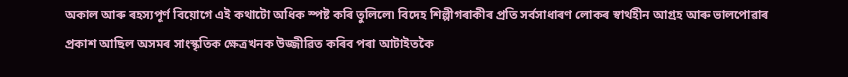অকাল আৰু ৰহস্যপূর্ণ বিয়োগে এই কথাটো অধিক স্পষ্ট কৰি তুলিলে৷ বিদেহ শিল্পীগৰাকীৰ প্রতি সর্বসাধাৰণ লোকৰ স্বার্থহীন আগ্রহ আৰু ভালপোৱাৰ প্রকাশ আছিল অসমৰ সাংস্কৃতিক ক্ষেত্রখনক উজ্জীৱিত কৰিব পৰা আটাইতকৈ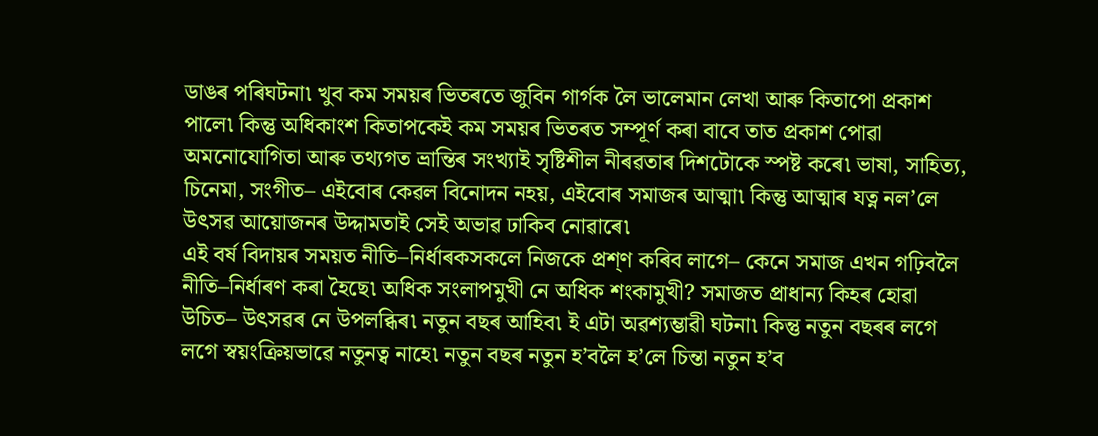ডাঙৰ পৰিঘটনা৷ খুব কম সময়ৰ ভিতৰতে জুবিন গার্গক লৈ ভালেমান লেখা আৰু কিতাপো প্রকাশ পালে৷ কিন্তু অধিকাংশ কিতাপকেই কম সময়ৰ ভিতৰত সম্পূর্ণ কৰা বাবে তাত প্রকাশ পোৱা অমনোযোগিতা আৰু তথ্যগত ভ্রান্তিৰ সংখ্যাই সৃষ্টিশীল নীৰৱতাৰ দিশটোকে স্পষ্ট কৰে৷ ভাষা, সাহিত্য, চিনেমা, সংগীত– এইবোৰ কেৱল বিনোদন নহয়, এইবোৰ সমাজৰ আত্মা৷ কিন্তু আত্মাৰ যত্ন নল’লে উৎসৱ আয়োজনৰ উদ্দামতাই সেই অভাৱ ঢাকিব নোৱাৰে৷
এই বর্ষ বিদায়ৰ সময়ত নীতি–নির্ধাৰকসকলে নিজকে প্রশ্ণ কৰিব লাগে– কেনে সমাজ এখন গঢ়িবলৈ নীতি–নির্ধাৰণ কৰা হৈছে৷ অধিক সংলাপমুখী নে অধিক শংকামুখী? সমাজত প্রাধান্য কিহৰ হোৱা উচিত– উৎসৱৰ নে উপলব্ধিৰ৷ নতুন বছৰ আহিব৷ ই এটা অৱশ্যম্ভাৱী ঘটনা৷ কিন্তু নতুন বছৰৰ লগে লগে স্বয়ংক্রিয়ভাৱে নতুনত্ব নাহে৷ নতুন বছৰ নতুন হ’বলৈ হ’লে চিন্তা নতুন হ’ব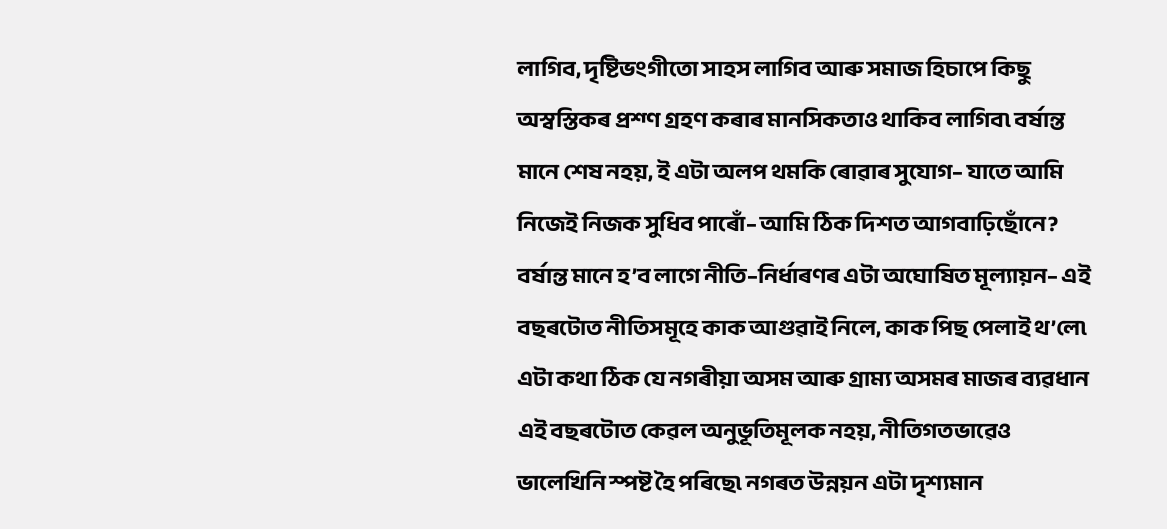লাগিব, দৃষ্টিভংগীতো সাহস লাগিব আৰু সমাজ হিচাপে কিছু অস্বস্তিকৰ প্রশ্ণ গ্রহণ কৰাৰ মানসিকতাও থাকিব লাগিব৷ বর্ষান্ত মানে শেষ নহয়, ই এটা অলপ থমকি ৰোৱাৰ সুযোগ– যাতে আমি নিজেই নিজক সুধিব পাৰোঁ– আমি ঠিক দিশত আগবাঢ়িছোঁনে? বর্ষান্ত মানে হ’ব লাগে নীতি–নির্ধাৰণৰ এটা অঘোষিত মূল্যায়ন– এই বছৰটোত নীতিসমূহে কাক আগুৱাই নিলে, কাক পিছ পেলাই থ’লে৷ এটা কথা ঠিক যে নগৰীয়া অসম আৰু গ্রাম্য অসমৰ মাজৰ ব্যৱধান এই বছৰটোত কেৱল অনুভূতিমূলক নহয়, নীতিগতভাৱেও ভালেখিনি স্পষ্ট হৈ পৰিছে৷ নগৰত উন্নয়ন এটা দৃশ্যমান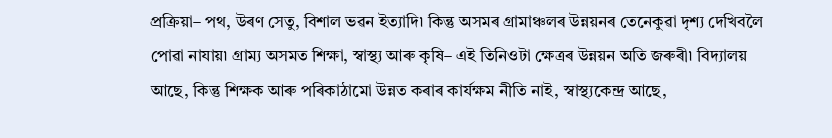প্রক্রিয়া– পথ, উৰণ সেতু, বিশাল ভৱন ইত্যাদি৷ কিন্তু অসমৰ গ্রামাঞ্চলৰ উন্নয়নৰ তেনেকুৱা দৃশ্য দেখিবলৈ পোৱা নাযায়৷ গ্রাম্য অসমত শিক্ষা, স্বাস্থ্য আৰু কৃষি– এই তিনিওটা ক্ষেত্রৰ উন্নয়ন অতি জৰুৰী৷ বিদ্যালয় আছে, কিন্তু শিক্ষক আৰু পৰিকাঠামো উন্নত কৰাৰ কার্যক্ষম নীতি নাই, স্বাস্থ্যকেন্দ্র আছে,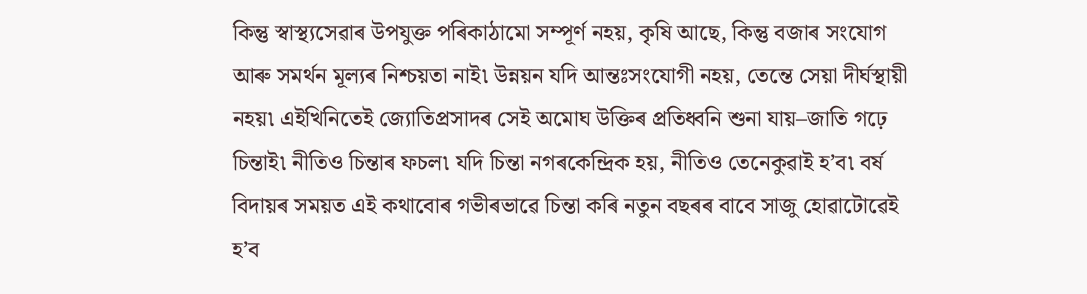কিন্তু স্বাস্থ্যসেৱাৰ উপযুক্ত পৰিকাঠামো সম্পূর্ণ নহয়, কৃষি আছে, কিন্তু বজাৰ সংযোগ আৰু সমর্থন মূল্যৰ নিশ্চয়তা নাই৷ উন্নয়ন যদি আন্তঃসংযোগী নহয়, তেন্তে সেয়া দীর্ঘস্থায়ী নহয়৷ এইখিনিতেই জ্যোতিপ্রসাদৰ সেই অমোঘ উক্তিৰ প্রতিধ্বনি শুনা যায়–জাতি গঢ়ে চিন্তাই৷ নীতিও চিন্তাৰ ফচল৷ যদি চিন্তা নগৰকেন্দ্রিক হয়, নীতিও তেনেকুৱাই হ’ব৷ বর্ষ বিদায়ৰ সময়ত এই কথাবোৰ গভীৰভাৱে চিন্তা কৰি নতুন বছৰৰ বাবে সাজু হোৱাটোৱেই হ’ব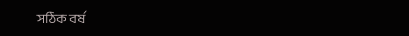সঠিক বর্ষ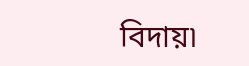বিদায়৷